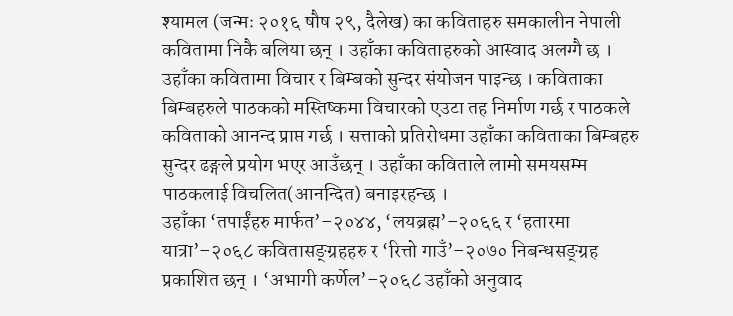श्यामल (जन्मः २०१६ षौष २९, दैलेख) का कविताहरु समकालीन नेपाली कवितामा निकै बलिया छन् । उहाँका कविताहरुको आस्वाद अलग्गै छ । उहाँका कवितामा विचार र बिम्बको सुन्दर संयोजन पाइन्छ । कविताका बिम्बहरुले पाठकको मस्तिष्कमा विचारको एउटा तह निर्माण गर्छ र पाठकले कविताको आनन्द प्राप्त गर्छ । सत्ताको प्रतिरोधमा उहाँका कविताका बिम्बहरु सुन्दर ढङ्गले प्रयोग भएर आउँछन् । उहाँका कविताले लामो समयसम्म पाठकलाई विचलित(आनन्दित) बनाइरहन्छ ।
उहाँका ‘तपाईंहरु मार्फत’–२०४४, ‘लयब्रह्म’–२०६६ र ‘हतारमा यात्रा’–२०६८ कवितासङ्ग्रहहरु र ‘रित्तो गाउँ’–२०७० निबन्धसङ्ग्रह प्रकाशित छन् । ‘अभागी कर्णेल’–२०६८ उहाँको अनुवाद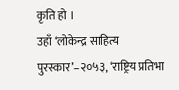कृति हो ।
उहाँ ‘लोकेन्द्र साहित्य पुरस्कार’–२०५३, ‘राष्ट्रिय प्रतिभा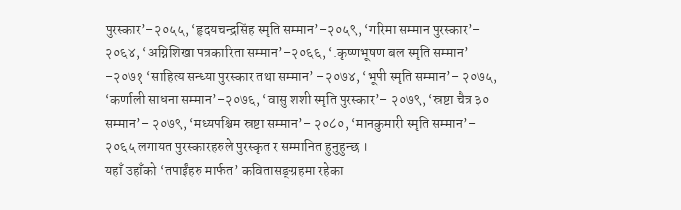पुरस्कार’–२०५५, ‘हृदयचन्द्रसिंह स्मृति सम्मान’–२०५९, ‘गरिमा सम्मान पुरस्कार’– २०६४, ‘अग्निशिखा पत्रकारिता सम्मान’–२०६६, ‘.कृष्णभूषण बल स्मृति सम्मान’ –२०७१ ‘साहित्य सन्ध्या पुरस्कार तथा सम्मान’ –२०७४, ‘भूपी स्मृति सम्मान’– २०७५, ‘कर्णाली साधना सम्मान’–२०७६, ‘वासु शशी स्मृति पुरस्कार’– २०७९, ‘स्रष्टा चैत्र ३० सम्मान’– २०७९, ‘मध्यपश्चिम स्रष्टा सम्मान’– २०८०, ‘मानकुमारी स्मृति सम्मान’– २०६५ लगायत पुरस्कारहरुले पुरस्कृत र सम्मानित हुनुहुन्छ ।
यहाँ उहाँको ‘तपाईंहरु मार्फत’ कवितासङ्ग्रहमा रहेका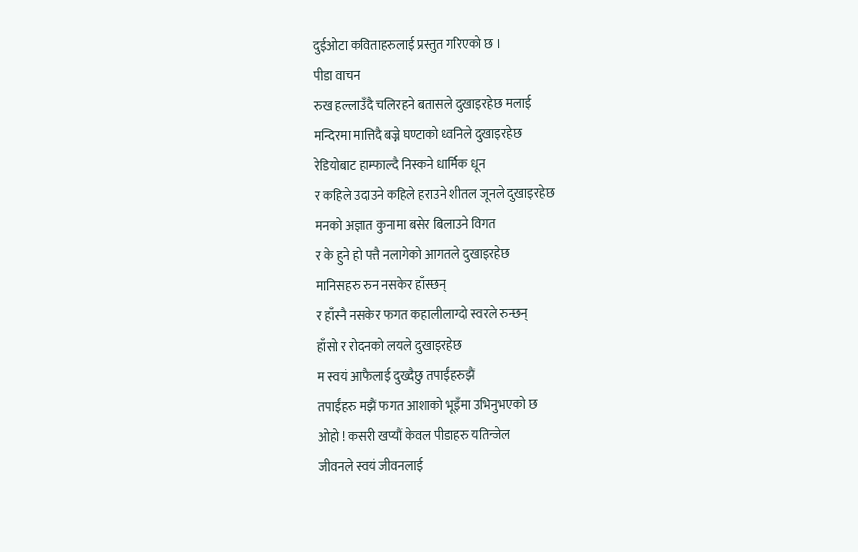दुईओटा कविताहरुलाई प्रस्तुत गरिएको छ ।
पीडा वाचन
रुख हल्लाउँदै चलिरहने बतासले दुखाइरहेछ मलाई
मन्दिरमा मात्तिदै बज्ने घण्टाको ध्वनिले दुखाइरहेछ
रेडियोबाट हाम्फाल्दै निस्कने धार्मिक धून
र कहिले उदाउने कहिले हराउने शीतल जूनले दुखाइरहेछ
मनको अज्ञात कुनामा बसेर बिलाउने विगत
र के हुने हो पत्तै नलागेको आगतले दुखाइरहेछ
मानिसहरु रुन नसकेर हाँस्छन्
र हाँस्नै नसकेर फगत कहालीलाग्दो स्वरले रुन्छन्
हाँसो र रोदनको लयले दुखाइरहेछ
म स्वयं आफैलाई दुख्दैछु तपाईंहरुझैं
तपाईंहरु मझैं फगत आशाको भूइँमा उभिनुभएको छ
ओहो ! कसरी खप्यौं केवल पीडाहरु यतिन्जेल
जीवनले स्वयं जीवनलाई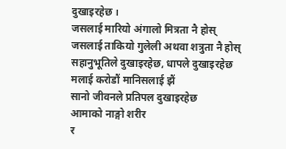दुखाइरहेछ ।
जसलाई मारियो अंगालो मित्रता नै होस्
जसलाई ताकियो गुलेली अथवा शत्रुता नै होस्
सहानुभूतिले दुखाइरहेछ, धापले दुखाइरहेछ
मलाई करोडौं मानिसलाई झैं
सानो जीवनले प्रतिपल दुखाइरहेछ
आमाको नाङ्गो शरीर
र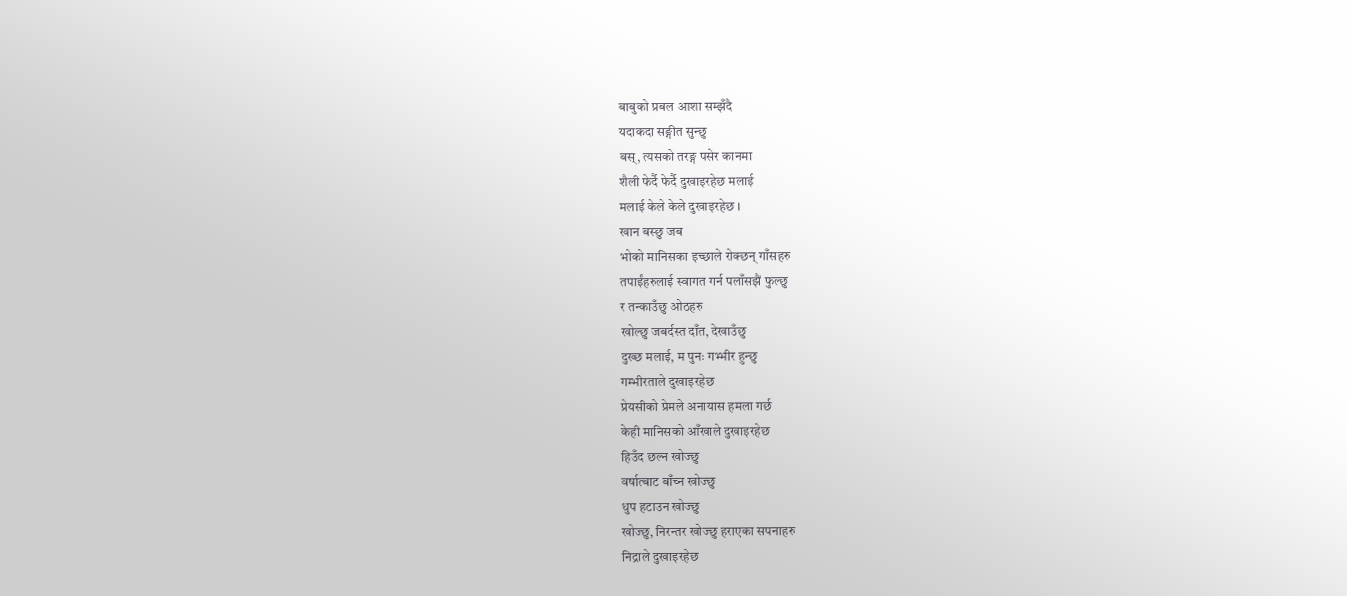बाबुको प्रबल आशा सम्झँदै
यदाकदा सङ्गीत सुन्छु
बस्, त्यसको तरङ्ग पसेर कानमा
शैली फेर्दै फेर्दै दुखाइरहेछ मलाई
मलाई केले केले दुखाइरहेछ ।
खान बस्छु जब
भोको मानिसका इच्छाले रोक्छन् गाँसहरु
तपाईंहरुलाई स्वागत गर्न पलाँसझैं फुल्छु
र तन्काउँछु ओठहरु
खोल्छु जबर्दस्त दाँत, देखाउँछु
दुख्छ मलाई, म पुनः गभ्भीर हुन्छु
गम्भीरताले दुखाइरहेछ
प्रेयसीको प्रेमले अनायास हमला गर्छ
केही मानिसको आँखाले दुखाइरहेछ
हिउँद छल्न खोज्छु
वर्षात्बाट बाँच्न खोज्छु
धुप हटाउन खोज्छु
खोज्छु, निरन्तर खोज्छु हराएका सपनाहरु
निद्राले दुखाइरहेछ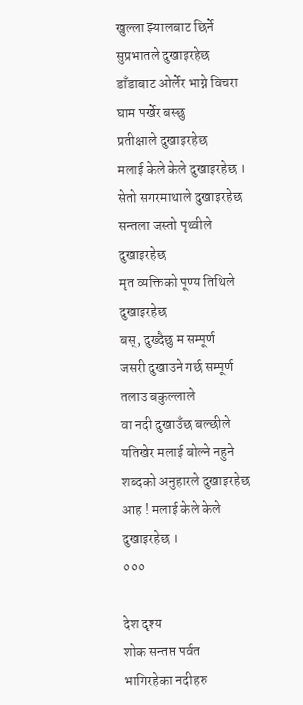खुल्ला झ्यालबाट छिर्ने सुप्रभातले दुखाइरहेछ
डाँडाबाट ओर्लेर भाग्ने विचरा घाम पर्खेर बस्छु
प्रतीक्षाले दुखाइरहेछ
मलाई केले केले दुखाइरहेछ ।
सेतो सगरमाथाले दुखाइरहेछ
सन्तला जस्तो पृथ्वीले दुखाइरहेछ
मृत व्यक्तिको पूण्य तिथिले दुखाइरहेछ
बस्, दुख्दैछु म सम्पूर्ण
जसरी दुखाउने गर्छ सम्पूर्ण तलाउ बकुल्लाले
वा नदी दुखाउँछ बल्छीले
यतिखेर मलाई बोल्ने नहुने शब्दको अनुहारले दुखाइरहेछ
आह ! मलाई केले केले दुखाइरहेछ ।
०००

देश दृश्य
शोक सन्तप्त पर्वत
भागिरहेका नदीहरु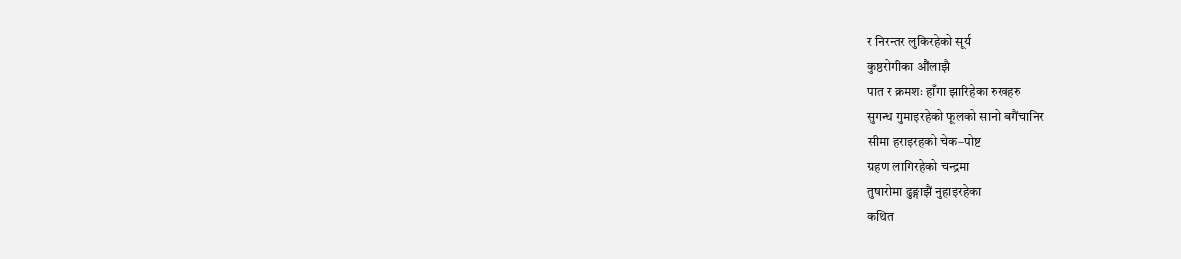र निरन्तर लुकिरहेको सूर्य
कुष्ठरोगीका औंलाझै
पात र क्रमशः हाँगा झारिहेका रुखहरु
सुगन्ध गुमाइरहेको फूलको सानो बगैंचानिर
सीमा हराइरहको चेक–पोष्ट
ग्रहण लागिरहेको चन्द्रमा
तुषारोमा ढुङ्गाझैं नुहाइरहेका
कथित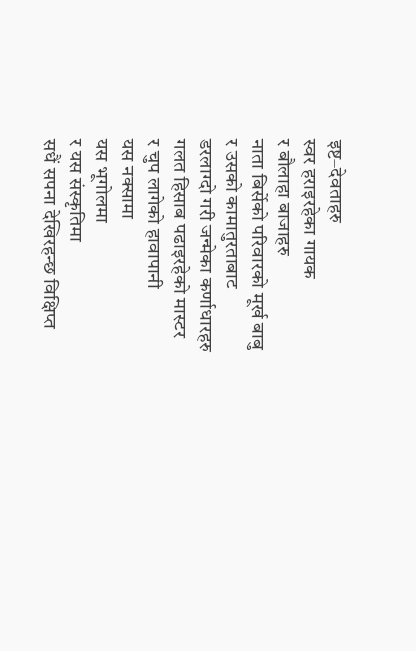इष्ट–देवताहरु
स्वर हराइरहेका गायक
र बौलाहा बाजाहरु
नाता बिर्सेको परिवारको मूर्ख बाबु
र उसको कामातुरताबाट
डरलाग्दो गरी जन्मेका कर्णाधारहरु
गलत हिसाब पढाइरहेको मास्टर
र चुप लागेको हावापानी
यस नक्सामा
यस भूगोलमा
र यस संस्कृतिमा
सधैं सपना देखिरहन्छ विक्षिप्त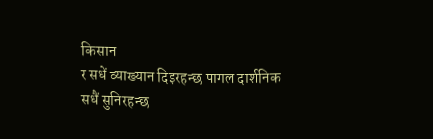किसान
र सधें व्याख्यान दिइरहन्छ पागल दार्शनिक
सधैं सुनिरहन्छ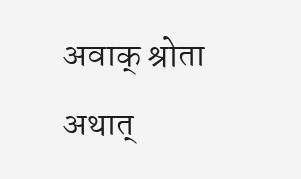अवाक् श्रोता
अथात्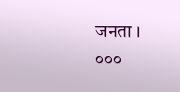जनता ।
०००